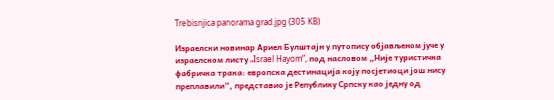Trebisnjica panorama grad.jpg (305 KB)

Израелски новинар Ариел Булштајн у путопису објављеном јуче у израелском листу „Israel Hayom“, под насловом „Није туристичка фабричка трака: европска дестинација коју посјетиоци још нису преплавили“, представио је Републику Српску као једну од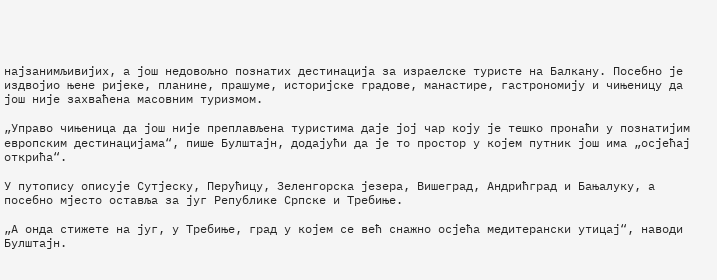најзанимљивијих, а још недовољно познатих дестинација за израелске туристе на Балкану. Посебно је издвојио њене ријеке, планине, прашуме, историјске градове, манастире, гастрономију и чињеницу да још није захваћена масовним туризмом.

„Управо чињеница да још није преплављена туристима даје јој чар коју је тешко пронаћи у познатијим европским дестинацијама“, пише Булштајн, додајући да је то простор у којем путник још има „осјећај открића“.

У путопису описује Сутјеску, Перућицу, Зеленгорска језера, Вишеград, Андрићград и Бањалуку, а посебно мјесто оставља за југ Републике Српске и Требиње.

„А онда стижете на југ, у Требиње, град у којем се већ снажно осјећа медитерански утицај“, наводи Булштајн.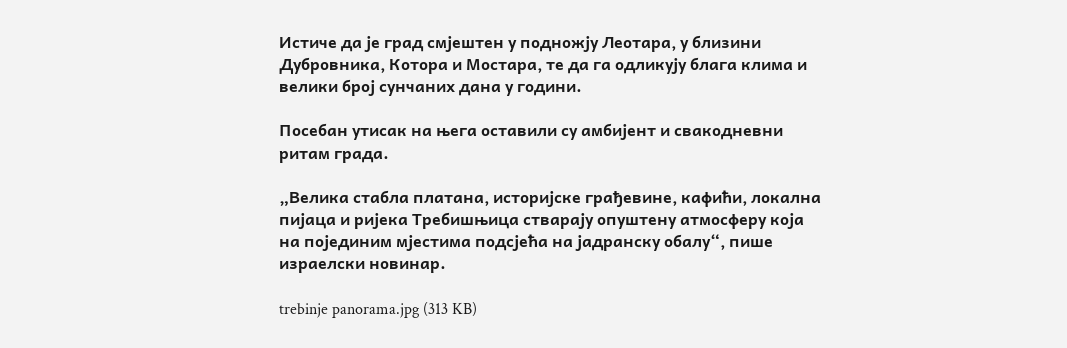Истиче да је град смјештен у подножју Леотара, у близини Дубровника, Котора и Мостара, те да га одликују блага клима и велики број сунчаних дана у години.

Посебан утисак на њега оставили су амбијент и свакодневни ритам града.

„Велика стабла платана, историјске грађевине, кафићи, локална пијаца и ријека Требишњица стварају опуштену атмосферу која на појединим мјестима подсјећа на јадранску обалу“, пише израелски новинар.

trebinje panorama.jpg (313 KB)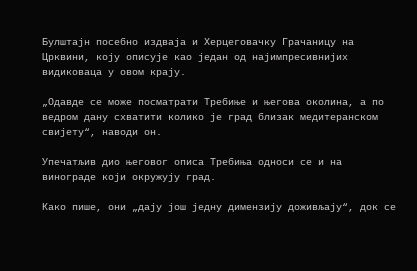Булштајн посебно издваја и Херцеговачку Грачаницу на Црквини, коју описује као један од најимпресивнијих видиковаца у овом крају.

„Одавде се може посматрати Требиње и његова околина, а по ведром дану схватити колико је град близак медитеранском свијету“, наводи он.

Упечатљив дио његовог описа Требиња односи се и на винограде који окружују град.

Како пише, они „дају још једну димензију доживљају“, док се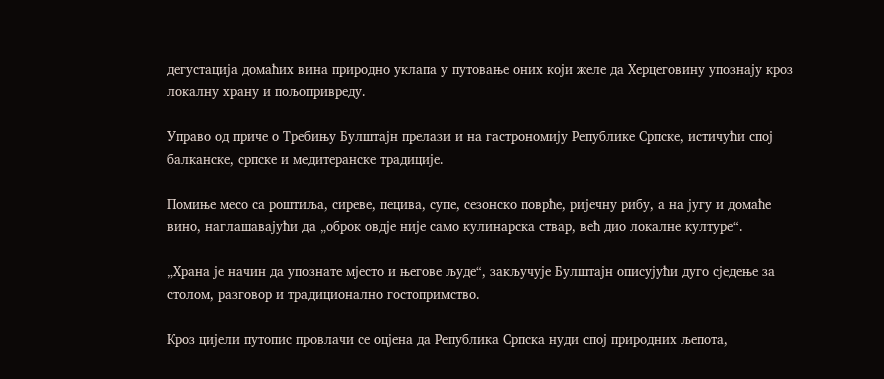дегустација домаћих вина природно уклапа у путовање оних који желе да Херцеговину упознају кроз локалну храну и пољопривреду.

Управо од приче о Требињу Булштајн прелази и на гастрономију Републике Српске, истичући спој балканске, српске и медитеранске традиције.

Помиње месо са роштиља, сиреве, пецива, супе, сезонско поврће, ријечну рибу, а на југу и домаће вино, наглашавајући да „оброк овдје није само кулинарска ствар, већ дио локалне културе“.

„Храна је начин да упознате мјесто и његове људе“, закључује Булштајн описујући дуго сједење за столом, разговор и традиционално гостопримство.

Кроз цијели путопис провлачи се оцјена да Република Српска нуди спој природних љепота,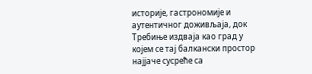историје, гастрономије и аутентичног доживљаја, док Требиње издваја као град у којем се тај балкански простор најјаче сусреће са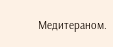Медитераном.